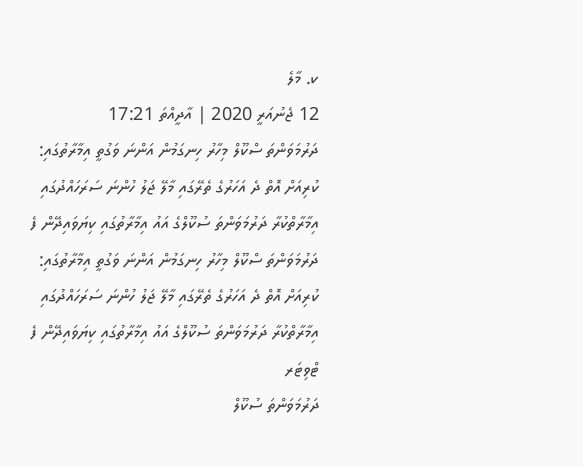ކ. މާލެ
12 ޖެނުއަރީ 2020 | އާދީއްތަ 17:21
ދަރުމަވަންތަ ސްކޫލް މިހާރު ހިނގަމުން އަންނަ ވަގުތީ އިމާރާތުގައި: ކުރިއަށް އޮތް ދެ އަހަރުގެ ތެރޭގައި މާލޭ ޖަލު ހުންނަ ސަރަހައްދުގައި އިމާރާތްކުރާ ދަރުމަވަންތަ ސުކޫލްގެ އައު އިމާރާތުގައި ކިޔަވައިދޭން ފެ
ދަރުމަވަންތަ ސްކޫލް މިހާރު ހިނގަމުން އަންނަ ވަގުތީ އިމާރާތުގައި: ކުރިއަށް އޮތް ދެ އަހަރުގެ ތެރޭގައި މާލޭ ޖަލު ހުންނަ ސަރަހައްދުގައި އިމާރާތްކުރާ ދަރުމަވަންތަ ސުކޫލްގެ އައު އިމާރާތުގައި ކިޔަވައިދޭން ފެ
ޓްވިޓަރ
ދަރުމަވަންތަ ސުކޫލް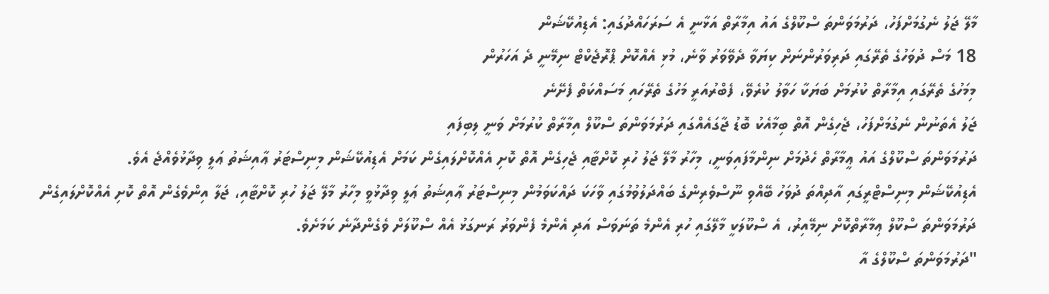މާލޭ ޖަލު ނެގުމަށްފަހު، ދަރުމަވަންތަ ސްކޫލްގެ އައު އިމާރާތް އަޅާނީ އެ ސަރަހައްދުގައި: އެޑިއުކޭޝަން
18 މަސް ދުވަހުގެ ތެރޭގައި ދަރިވަރުންނަށް ކިޔަވާ ދެވޭވަރު ވާނެ، މުޅި އެއްކޮށް ޕްރޮޖެކްޓް ނިމޭނީ ދެ އަހަރުން
މިމަހުގެ ތެރޭގައި އިމާރާތް ކުރުމަށް ބަޔަކާ ހަވާލު ކުރެވޭ، ފެބްރުއަރީ މަހުގެ ތެރޭހައި މަސައްކަތް ފެށޭނެ
ޖަލު އެތަނުން ނެގުމަށްފަހު، ޖެހިގެން އޮތް ބިމާއެކު ބޮޑު ޖާގައެއްގައި ދަރުމަވަންތަ ސްކޫލް އިމާރާތް ކުރުމަށް ވަނީ ލިބިފައި
ދަރުމަވަންތަ ސްކޫލްގެ އައު ޢީމާރާތް ހެދުމަށް ނިންމާފައިވަނީ، މިހާރު މާލޭ ޖަލު ހުރި ކޮށްޓާއި ޖެހިގެން އޮތް ކޮށި އެއްކޮށްލައިގެން ކަމަށް އެޑިއުކޭޝަން މިނިސްޓަރު ޢާއިޝަތު ޢަލީ ވިދާޅުވެއްޖެ އެވެ.
އެޑިއުކޭޝަން މިނިސްޓްރީގައި އާދިއްތަ ދުވަހު ބޭއްވި ނޫސްވެރިންގެ ބައްދަލުވުމުގައި ވާހަކަ ދައްކަވަމުން މިނިސްޓަރު ޢާއިޝަތު ޢަލީ ވިދާޅުވީ މިހާރު މާލޭ ޖަލު ހުރި ކޮށްޓާއި، ޖަލާ އިންވެގެން އޮތް ކޮށި އެއްކޮށްލައިގެން ދަރުމަވަންތަ ސްކޫލް ޢިމާރާތްކޮށް ނިމޭއިރު، އެ ސްކޫލަކީ މާލޭގައި ހުރި އެންމެ ތަނަވަސް އަދި އެންމެ ފެންވަރު ރަނގަޅު އެއް ސްކޫލަށް ވެގެންދާނެ ކަމަށެވެ.
"ދަރުމަވަންތަ ސްކޫލްގެ އާ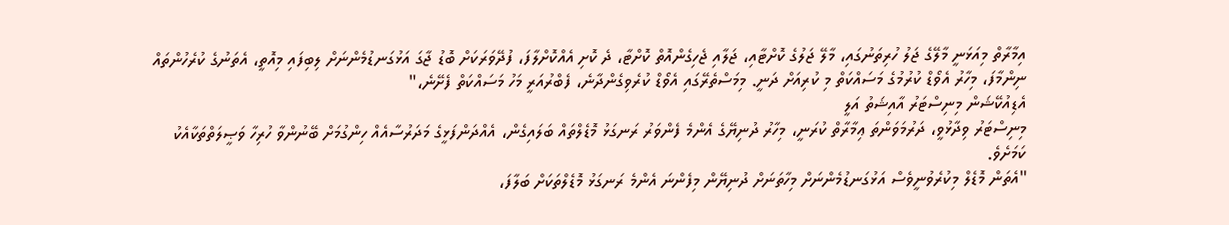އިމާރާތް މިއަޅަނީ މާލޭގެ ޖަލު ހުރިތަނުގައި، މާލޭ ޖަލުގެ ކޮށްޓާއި، ޖަލާއި ޖެހިގެންއޮތް ކޮށްޓާ، ދެ ކޮށި އެއްކޮށްލާފަ، ފުދޭވަރަކަށް ބޮޑު ޖާގަ އަޅުގަނޑުމެންނަށް ލިބިފައި މިއޮތީ، އެތަނުގެ ކުރެހުންތައް ނިންމާފަ، މިހާރު އެވޯޑް ކުރުމުގެ މަސައްކަތް މި ކުރިއަށް ދަނީ. މިމަސްތެރޭގައި އެވޯޑް ކުރެވިގެންދާނެ، ފެބްރުއަރީ މަހު މަސައްކަތް ފެށޭނެ،"
އެޑިއުކޭޝަން މިނިސްޓަރު އާއިޝަތު އަލީ
މިނިސްޓަރު ވިދާޅުވީ، ދަރުމަވަންތަ ޢިމާރާތް ކުރަނީ، މިހާރު ދުނިޔޭގެ އެންމެ ފެންވަރު ރަނގަޅު މޮޑެލްތައް ބަލައިގެން، އެއްދަންފަޅީގެ މަދަރުސާއެއް ހިންގުމަށް ބޭނުންވާ ހުރިހާ ވަޞީލަތްތަކާއެކު ކަމަށެވެ.
"އެތަން މޮޑެލް މިކުރެވުނީވެސް އަޅުގަނޑުމެންނަށް މިހާތަނަށް ދުނިޔޭން މިފެންނަ އެންމެ ރަނގަޅު މޮޑެލްތަކަށް ބަލާފަ،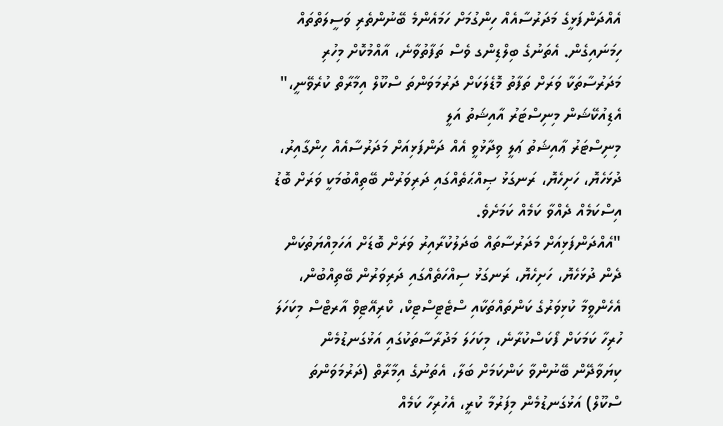އެއްދަންފަޅީގެ މަދަރުސާއެއް ހިންގުމަށް ހަމައެންމެ ބޭނުންތެރި ވަސީލަތްތައް ހިމަނައިގެން. އެތަނުގެ ބިލްޑިންގ ވެސް ތަފާތުވާނެ، އާއްމުކޮށް މިހުރި މަދަރުސާތަކާ ވަރަށް ތަފާތު މޮޑެލަކަށް ދަރުމަވަންތަ ސްކޫލް އިމާރާތް ކުރެވޭނީ،"
އެޑިއުކޭޝަން މިނިސްޓަރު އާއިޝަތު އަލީ
މިނިސްޓަރު ޢާއިޝަތު ޢަލީ ވިދާޅުވީ އެއް ދަންފަޅިއަށް މަދަރުސާއެއް ހިންގާއިރު، ދުޅަހެޔޮ، ހަށިހެޔޮ، ރަނގަޅު ޞިއްޙަތެއްގައި ދަރިވަރުން ބޭތިއްބުމަކީ ވަރަށް ބޮޑު އިސްކަމެއް ދެއްވާ ކަމެއް ކަމަށެވެ.
"އެއްދަންފަޅިއަށް މަދަރުސާތައް ބަދަލުކުރާއިރު ވަރަށް ބޮޑަށް އަހަމިއްޔަތުކަން ދެން ދުޅަހެޔޮ، ހަށިހެޔޮ، ރަނގަޅު ސިއްހަތެއްގައި ދަރިވަރުން ބޭތިއްބުން، އެހެންވީމާ ކުޅިވަރުގެ ކަންތައްތަކާއި ސްޓެޓިސްޓިކް، ކްރިއޭޓިވް އާރޓްސް މިކަހަލަ ހުރިހާ ކަމަކަށް ފޯކަސްކުރާނެ، މިކަހަލަ މަދުރާސާތަކުގައި އަޅުގަނޑުމެން ކިޔަވާދޭން ބޭނުންވާ ކަންކަމަށް ބަލާ، އެތަނުގެ އިމާރާތް (ދަރުމަވަންތަ ސްކޫލް) އަޅުގަނޑުމެން މިފަރުމާ ކުރީ، އެހުރިހާ ކަމެއް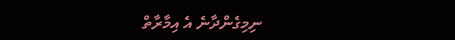ނިމިގެންދާނެ އެ އިމާރާތް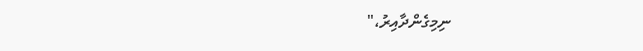ނިމިގެންދާއިރު،"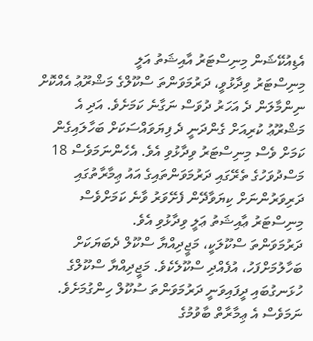އެޑިއުކޭޝަން މިނިސްޓަރު އާއިޝަތު އަލީ
މިނިސްޓަރު ވިދާޅުވީ، ދަރުމަވަންތަ ސްކޫލްގެ މަޝްރޫޢު އެއްކޮށް ނިންމާލަން ދެ އަހަރު ދުވަސް ނަގާނެ ކަމަށެވެ. އަދި އެ މަޝްރޫޢު ކުރިއަށް ގެންދަނީ ދެ ފިޔަވައްސަކަށް ބަހާލައިގެން ކަމަށް ވެސް މިނިސްޓަރު ވިދާޅުވި އެވެ. އެހެންނަމަވެސް 18 މަސްދުވަހުގެ ތެރޭގައި ދަރުމަވަންތައިގެ އައު ޢިމާރާތުގައި ދަރިވަރުންނަށް ކިޔަވާދޭން ފެށޭވަރު ވާނެ ކަމަށްވެސް މިނިސްޓަރު ޢާއިޝަތު ޢަލީ ވިދާޅުވި އެވެ.
ދަރުމަވަންތަ ސްކޫލަކީ، މަޖީދިއްޔާ ސްކޫލް ދެބަޔަކަށް ބަހާލުމަށްފަހު، އުފެއްދި ސްކޫލެކެވެ. މަޖީދިއްޔާ ސްކޫލްގެ ހުޅަނގުބައި ދީފައިވަނީ ދަރުމަވަންތަ ސުކޫލް ހިންގުމަށެވެ. ނަމަވެސް އެ ޢިމާރާތް ބާވުމުގެ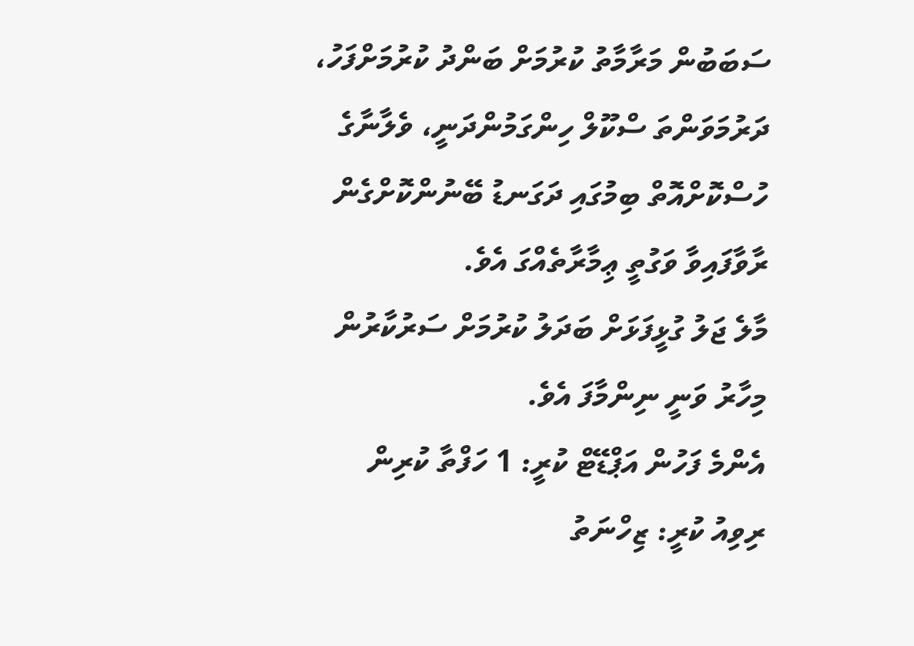ސަބަބުން މަރާމާތު ކުރުމަށް ބަންދު ކުރުމަށްފަހު، ދަރުމަވަންތަ ސްކޫލް ހިންގަމުންދަނީ، ވެލާނާގެ ހުސްކޮށްއޮތް ބިމުގައި ދަގަނޑު ބޭނުންކޮށްގެން ރާވާފައިވާ ވަގުތީ ޢިމާރާތެއްގަ އެވެ.
މާލެ ޖަލު ގުޅީފަޅަށް ބަދަލު ކުރުމަށް ސަރުކާރުން މިހާރު ވަނީ ނިންމާފަ އެވެ.
އެންމެ ފަހުން އަޕްޑޭޓް ކުރީ: 1 ހަފްތާ ކުރިން
ރިވިއު ކުރީ: ޒިހްނަތު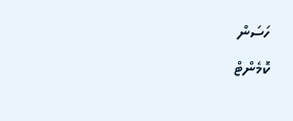ހަސަން
ކޮމެންޓް